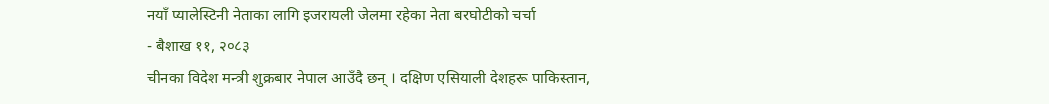नयाँ प्यालेस्टिनी नेताका लागि इजरायली जेलमा रहेका नेता बरघोटीको चर्चा
- बैशाख ११, २०८३
चीनका विदेश मन्त्री शुक्रबार नेपाल आउँदै छन् । दक्षिण एसियाली देशहरू पाकिस्तान,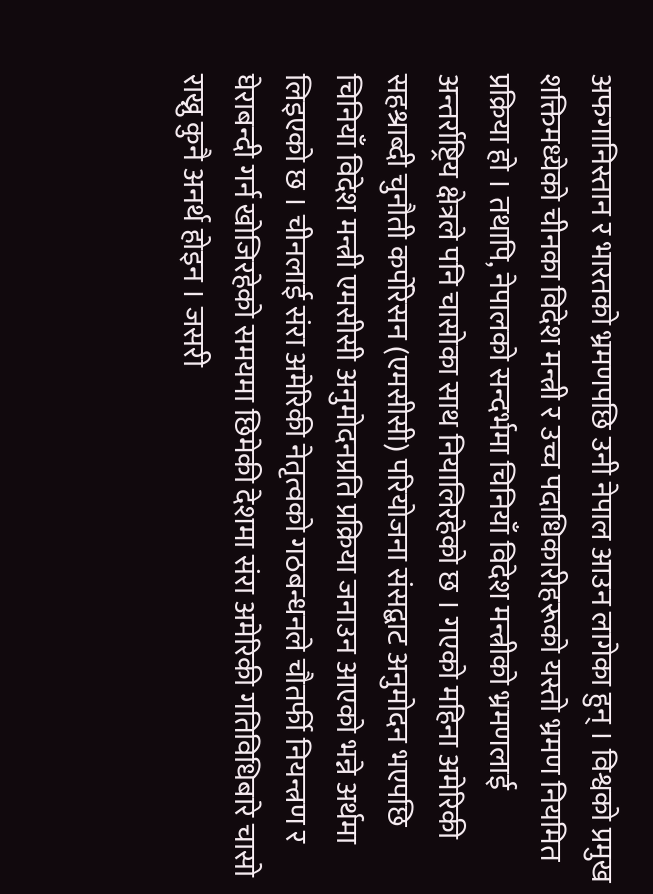अफगानिस्तान र भारतको भ्रमणपछि उनी नेपाल आउन लागेका हुन् । विश्वको प्रमुख शक्तिमध्येको चीनका विदेश मन्त्री र उच्च पदाधिकारीहरूको यस्तो भ्रमण नियमित प्रक्रिया हो । तथापि, नेपालको सन्दर्भमा चिनियाँ विदेश मन्त्रीको भ्रमणलाई अन्तर्राष्ट्रिय क्षेत्रले पनि चासोका साथ नियालिरहेको छ । गएको महिना अमेरिकी सहश्राब्दी चुनौती कर्पोरेसन (एमसीसी) परियोजना संसद्बाट अनुमोदन भएपछि चिनियाँ विदेश मन्त्री एमसीसी अनुमोदनप्रति प्रक्रिया जनाउन आएको भन्ने अर्थमा लिइएको छ । चीनलाई संरा अमेरिकी नेतृत्वको गठबन्धनले चौतर्फी नियन्त्रण र घेराबन्दी गर्न खोजिरहेको समयमा छिमेकी देशमा संरा अमेरिकी गतिविधिबारे चासो राख्नु कुनै अनर्थ होइन । जसरी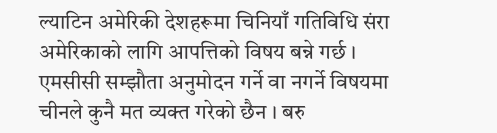ल्याटिन अमेरिकी देशहरूमा चिनियाँ गतिविधि संरा अमेरिकाको लागि आपत्तिको विषय बन्ने गर्छ ।
एमसीसी सम्झौता अनुमोदन गर्ने वा नगर्ने विषयमा चीनले कुनै मत व्यक्त गरेको छैन । बरु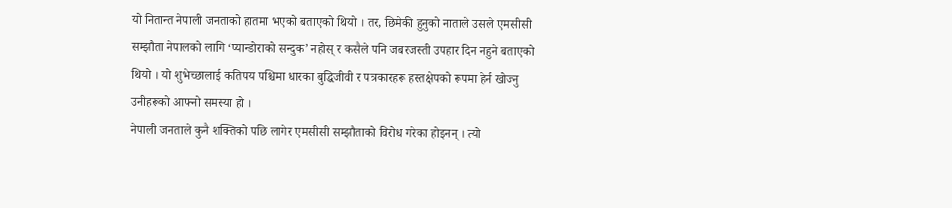यो नितान्त नेपाली जनताको हातमा भएको बताएको थियो । तर, छिमेकी हुनुको नाताले उसले एमसीसी सम्झौता नेपालको लागि ‘प्यान्डोराको सन्दुक’ नहोस् र कसैले पनि जबरजस्ती उपहार दिन नहुने बताएको थियो । यो शुभेच्छालाई कतिपय पश्चिमा धारका बुद्धिजीवी र पत्रकारहरू हस्तक्षेपको रूपमा हेर्न खोज्नु उनीहरूको आफ्नो समस्या हो ।
नेपाली जनताले कुनै शक्तिको पछि लागेर एमसीसी सम्झौताको विरोध गरेका होइनन् । त्यो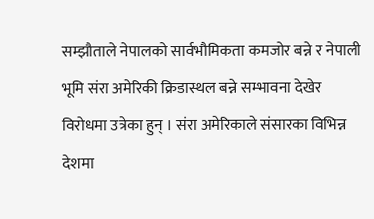सम्झौताले नेपालको सार्वभौमिकता कमजोर बन्ने र नेपाली भूमि संरा अमेरिकी क्रिडास्थल बन्ने सम्भावना देखेर विरोधमा उत्रेका हुन् । संरा अमेरिकाले संसारका विभिन्न देशमा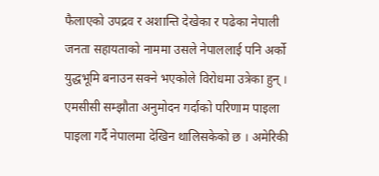फैलाएको उपद्रव र अशान्ति देखेका र पढेका नेपाली जनता सहायताको नाममा उसले नेपाललाई पनि अर्को युद्धभूमि बनाउन सक्ने भएकोले विरोधमा उत्रेका हुन् ।
एमसीसी सम्झौता अनुमोदन गर्दाको परिणाम पाइला पाइला गर्दै नेपालमा देखिन थालिसकेको छ । अमेरिकी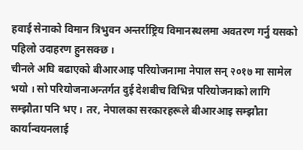हवाई सेनाको विमान त्रिभुवन अन्तर्राष्ट्रिय विमानस्थलमा अवतरण गर्नु यसको पहिलो उदाहरण हुनसक्छ ।
चीनले अघि बढाएको बीआरआइ परियोजनामा नेपाल सन् २०१७ मा सामेल भयो । सो परियोजनाअन्तर्गत दुई देशबीच विभिन्न परियोजनाको लागि सम्झौता पनि भए । तर, नेपालका सरकारहरूले बीआरआइ सम्झौता कार्यान्वयनलाई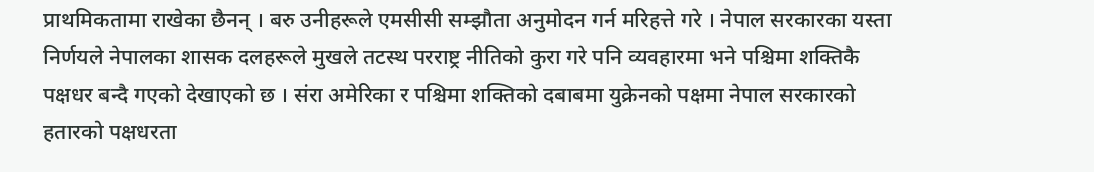प्राथमिकतामा राखेका छैनन् । बरु उनीहरूले एमसीसी सम्झौता अनुमोदन गर्न मरिहत्ते गरे । नेपाल सरकारका यस्ता निर्णयले नेपालका शासक दलहरूले मुखले तटस्थ परराष्ट्र नीतिको कुरा गरे पनि व्यवहारमा भने पश्चिमा शक्तिकै पक्षधर बन्दै गएको देखाएको छ । संरा अमेरिका र पश्चिमा शक्तिको दबाबमा युक्रेनको पक्षमा नेपाल सरकारको हतारको पक्षधरता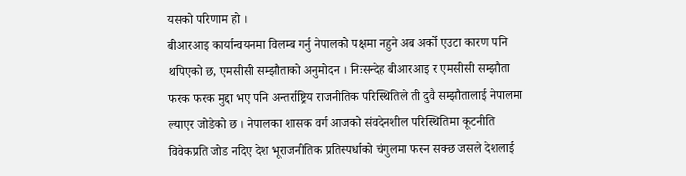यसको परिणाम हो ।
बीआरआइ कार्यान्वयनमा विलम्ब गर्नु नेपालको पक्षमा नहुने अब अर्को एउटा कारण पनि थपिएको छ, एमसीसी सम्झौताको अनुमोदन । निःसन्देह बीआरआइ र एमसीसी सम्झौता फरक फरक मुद्दा भए पनि अन्तर्राष्ट्रिय राजनीतिक परिस्थितिले ती दुवै सम्झौतालाई नेपालमा ल्याएर जोडेको छ । नेपालका शासक वर्ग आजको संवदेनशील परिस्थितिमा कूटनीति विवेकप्रति जोड नदिए देश भूराजनीतिक प्रतिस्पर्धाको चंगुलमा फस्न सक्छ जसले देशलाई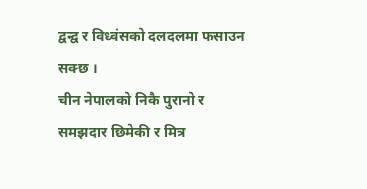द्वन्द्व र विध्वंसको दलदलमा फसाउन सक्छ ।
चीन नेपालको निकै पुरानो र समझदार छिमेकी र मित्र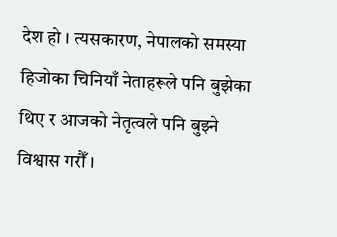देश हो । त्यसकारण, नेपालको समस्या हिजोका चिनियाँ नेताहरूले पनि बुझेका थिए र आजको नेतृत्वले पनि बुझ्ने विश्वास गरौँ ।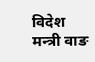विदेश मन्त्री वाङ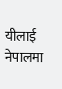यीलाई नेपालमा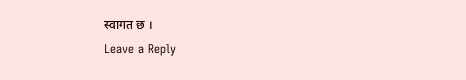स्वागत छ ।
Leave a Reply